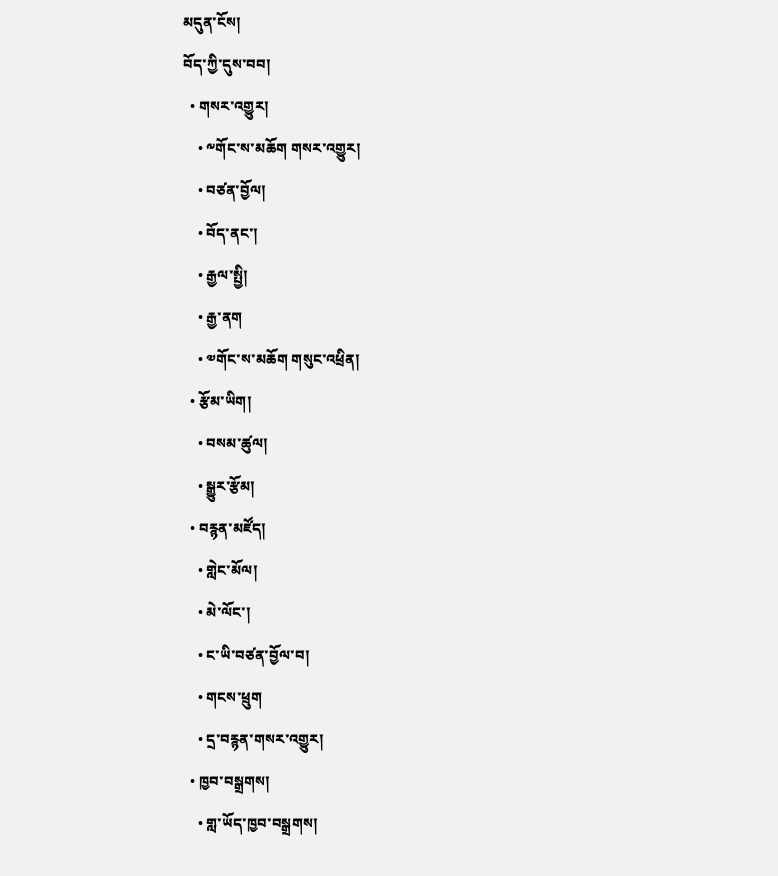མདུན་ངོས།
བོད་ཀྱི་དུས་བབ།
  • གསར་འགྱུར།
    • ༸གོང་ས་མཆོག གསར་འགྱུར།
    • བཙན་བྱོལ།
    • བོད་ནང་།
    • རྒྱལ་སྤྱི།
    • རྒྱ་ནག
    • ༧གོང་ས་མཆོག གསུང་འཕྲིན།
  • རྩོམ་ཡིག།
    • བསམ་ཚུལ།
    • སྒྱུར་རྩོམ།
  • བརྙན་མཛོད།
    • གླེང་མོལ།
    • མེ་ལོང་།
    • ང་ཡི་བཙན་བྱོལ་བ།
    • གངས་ཕྲུག
    • དྲ་བརྙན་གསར་འགྱུར།
  • ཁྱབ་བསྒྲགས།
    • གླ་ཡོད་ཁྱབ་བསྒྲགས།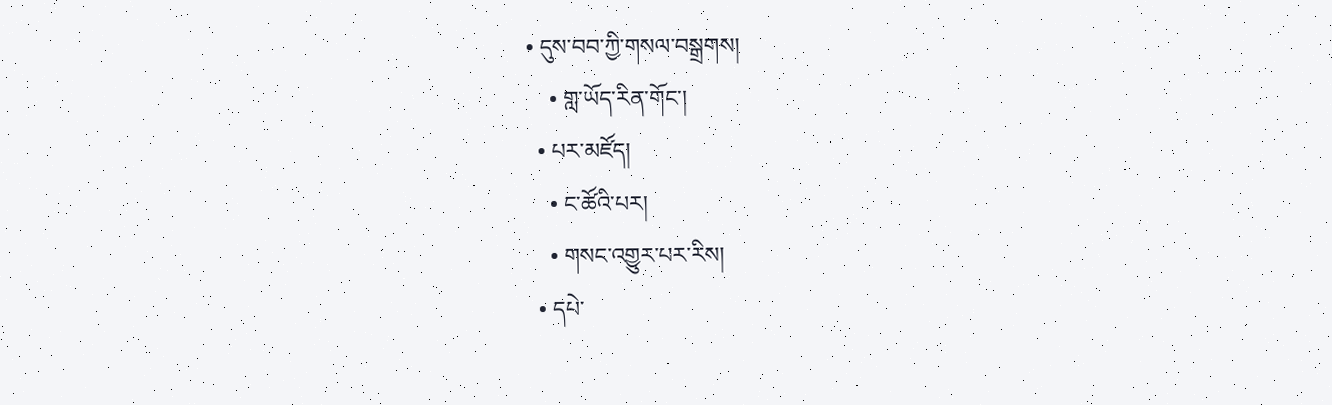• དུས་བབ་ཀྱི་གསལ་བསྒྲགས།
    • གླ་ཡོད་རིན་གོང་།
  • པར་མཛོད།
    • ང་ཚོའི་པར།
    • གསང་འགྱུར་པར་རིས།
  • དཔེ་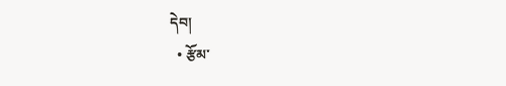དེབ།
  • རྩོམ་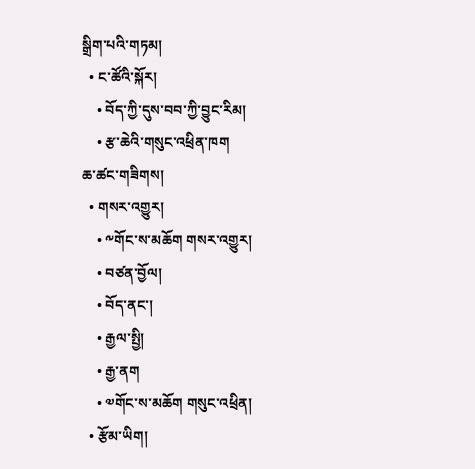སྒྲིག་པའི་གཏམ།
  • ང་ཚོའི་སྐོར།
    • བོད་ཀྱི་དུས་བབ་ཀྱི་བྱུང་རིམ།
    • རྩ་ཆེའི་གསུང་འཕྲིན་ཁག
ཆ་ཚང་གཟིགས།
  • གསར་འགྱུར།
    • ༸གོང་ས་མཆོག གསར་འགྱུར།
    • བཙན་བྱོལ།
    • བོད་ནང་།
    • རྒྱལ་སྤྱི།
    • རྒྱ་ནག
    • ༧གོང་ས་མཆོག གསུང་འཕྲིན།
  • རྩོམ་ཡིག།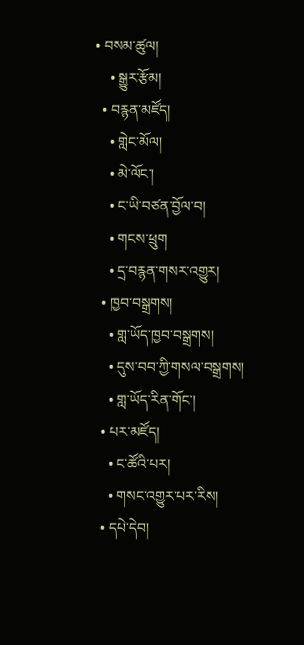• བསམ་ཚུལ།
    • སྒྱུར་རྩོམ།
  • བརྙན་མཛོད།
    • གླེང་མོལ།
    • མེ་ལོང་།
    • ང་ཡི་བཙན་བྱོལ་བ།
    • གངས་ཕྲུག
    • དྲ་བརྙན་གསར་འགྱུར།
  • ཁྱབ་བསྒྲགས།
    • གླ་ཡོད་ཁྱབ་བསྒྲགས།
    • དུས་བབ་ཀྱི་གསལ་བསྒྲགས།
    • གླ་ཡོད་རིན་གོང་།
  • པར་མཛོད།
    • ང་ཚོའི་པར།
    • གསང་འགྱུར་པར་རིས།
  • དཔེ་དེབ།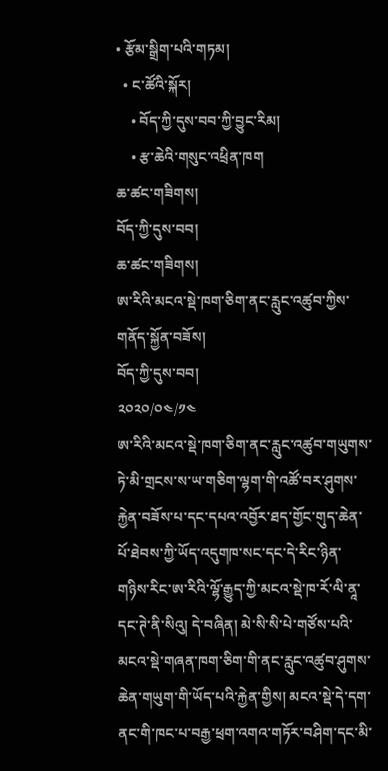• རྩོམ་སྒྲིག་པའི་གཏམ།
  • ང་ཚོའི་སྐོར།
    • བོད་ཀྱི་དུས་བབ་ཀྱི་བྱུང་རིམ།
    • རྩ་ཆེའི་གསུང་འཕྲིན་ཁག
ཆ་ཚང་གཟིགས།
བོད་ཀྱི་དུས་བབ།
ཆ་ཚང་གཟིགས།
ཨ་རིའི་མངའ་སྡེ་ཁག་ཅིག་ནང་རླུང་འཚུབ་ཀྱིས་གནོད་སྐྱོན་བཟོས།
བོད་ཀྱི་དུས་བབ།
༢༠༢༠/༠༤/༡༤
ཨ་རིའི་མངའ་སྡེ་ཁག་ཅིག་ནང་རླུང་འཚུབ་གཡུགས་ཏེ་མི་གྲངས་ས་ཡ་གཅིག་ལྷག་གི་འཚོ་བར་ཤུགས་རྐྱེན་བཟོས་པ་དང་དཔའ་འབྱོར་ཐད་གྱོང་གུད་ཆེན་པོ་ཐེབས་ཀྱི་ཡོད་འདུགཁ་སང་དང་དེ་རིང་ཉིན་གཉིས་རིང་ཨ་རིའི་ལྷོ་རྒྱུད་ཀྱི་མངའ་སྡེ་ཁ་རོ་ལི་ནཱ་དང་ཊེ་ནི་སིའུ། དེ་བཞིན། མེ་སི་སི་པེ་གཙོས་པའི་མངའ་སྡེ་གཞན་ཁག་ཅིག་གི་ནང་རླུང་འཚུབ་ཤུགས་ཆེན་གཡུག་གི་ཡོད་པའི་རྐྱེན་གྱིས། མངའ་སྡེ་དེ་དག་ནང་གི་ཁང་པ་བརྒྱ་ཕྲག་འགའ་གཏོར་བཤིག་དང་མི་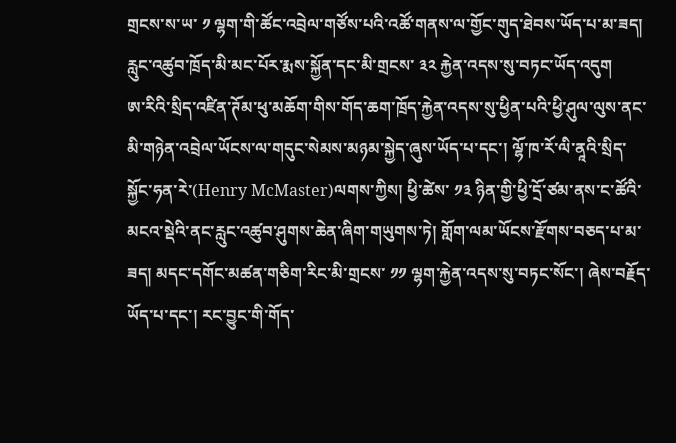གྲངས་ས་ཡ་ ༡ ལྷག་གི་ཚོང་འབྲེལ་གཙོས་པའི་འཚོ་གནས་ལ་གྱོང་གུད་ཐེབས་ཡོད་པ་མ་ཟད། རླུང་འཚུབ་ཁྲོད་མི་མང་པོར་རྨས་སྐྱོན་དང་མི་གྲངས་ ༣༢ རྐྱེན་འདས་སུ་བཏང་ཡོད་འདུག
ཨ་རིའི་སྲིད་འཛིན་ཊོམ་ཕུ་མཆོག་གིས་གོད་ཆག་ཁྲོད་རྐྱེན་འདས་སུ་ཕྱིན་པའི་ཕྱི་ཤུལ་ལུས་ནང་མི་གཉེན་འབྲེལ་ཡོངས་ལ་གདུང་སེམས་མཉམ་སྐྱེད་ཞུས་ཡོད་པ་དང་། ལྷོ་ཁ་རོ་ལི་ནཱའི་སྲིད་སྐྱོང་ཧན་རེ་(Henry McMaster)ལགས་ཀྱིས། ཕྱི་ཚེས་ ༡༣ ཉིན་གྱི་ཕྱི་དྲོ་ཙམ་ནས་ང་ཚོའི་མངའ་སྡེའི་ནང་རླུང་འཚུབ་ཤུགས་ཆེན་ཞིག་གཡུགས་ཏེ། གློག་ལམ་ཡོངས་རྫོགས་བཅད་པ་མ་ཟད། མདང་དགོང་མཚན་གཅིག་རིང་མི་གྲངས་ ༡༡ ལྷག་རྐྱེན་འདས་སུ་བཏང་སོང་། ཞེས་བརྗོད་ཡོད་པ་དང་། རང་བྱུང་གི་གོད་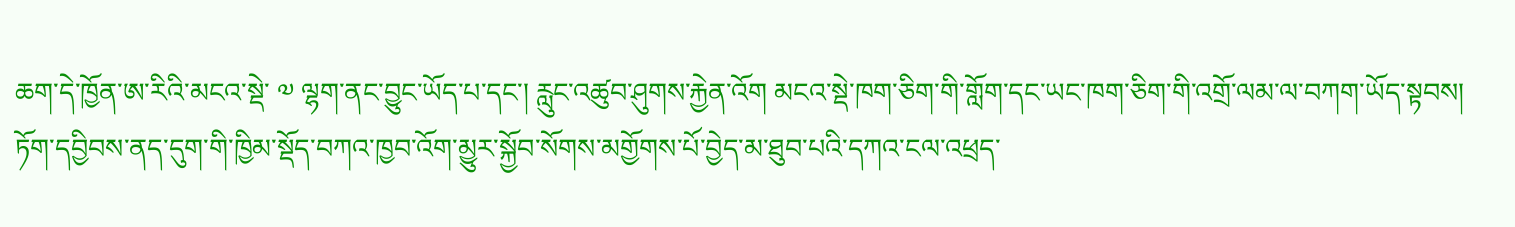ཆག་དེ་ཁྱོན་ཨ་རིའི་མངའ་སྡེ་ ༧ ལྷག་ནང་བྱུང་ཡོད་པ་དང་། རླུང་འཚུབ་ཤུགས་རྐྱེན་འོག མངའ་སྡེ་ཁག་ཅིག་གི་གློག་དང་ཡང་ཁག་ཅིག་གི་འགྲོ་ལམ་ལ་བཀག་ཡོད་སྟབས། ཏོག་དབྱིབས་ནད་དུག་གི་ཁྱིམ་སྡོད་བཀའ་ཁྱབ་འོག་མྱུར་སྐྱོབ་སོགས་མགྱོགས་པོ་བྱེད་མ་ཐུབ་པའི་དཀའ་ངལ་འཕྲད་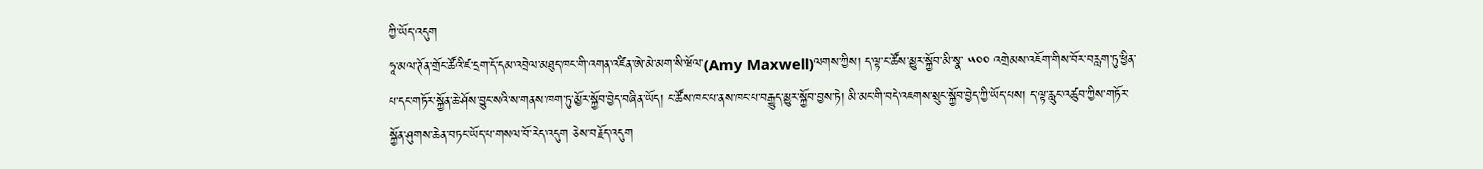ཀྱི་ཡོད་འདུག
ཧཱ་མལ་ཊོན་གྲོང་ཚོའི་ཛ་དྲག་དོ་དམ་འབྲེལ་མཐུད་ཁང་གི་འགན་འཛིན་ཨེ་མེ་མག་སི་ཝོལ་(Amy Maxwell)ལགས་ཀྱིས། ད་ལྟ་ང་ཚོས་མྱུར་སྐྱོབ་མི་སྣ་ ༥༠༠ འགྲེམས་འཇོག་གིས་བོར་བརླག་ཏུ་ཕྱིན་པ་དང་གཏོར་སྐྱོན་ཆེ་ཤོས་བྱུང་སའི་ས་གནས་ཁག་ཏུ་མྱོར་སྐྱོབ་བྱེད་བཞིན་ཡོད། ང་ཚོས་ཁང་པ་ནས་ཁང་པ་བརྒྱུད་མྱུར་སྐྱོབ་བྱས་ཏེ། མི་མང་གི་བདེ་འཇགས་སྲུང་སྐྱོབ་བྱེད་ཀྱི་ཡོད་པས། ད་ལྟ་རླུང་འཚུབ་ཀྱིས་གཏོར་སྐྱོན་ཤུགས་ཆེན་བཏང་ཡོད་པ་གསལ་བོ་རེད་འདུག ཅེས་བརྗོད་འདུག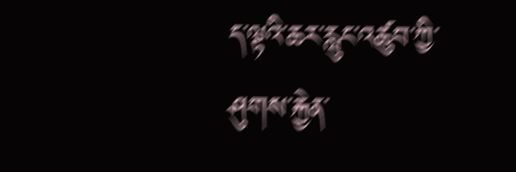ད་ལྟའི་ཆར་རླུང་འཚུབ་ཀྱི་ཤུགས་རྐྱེན་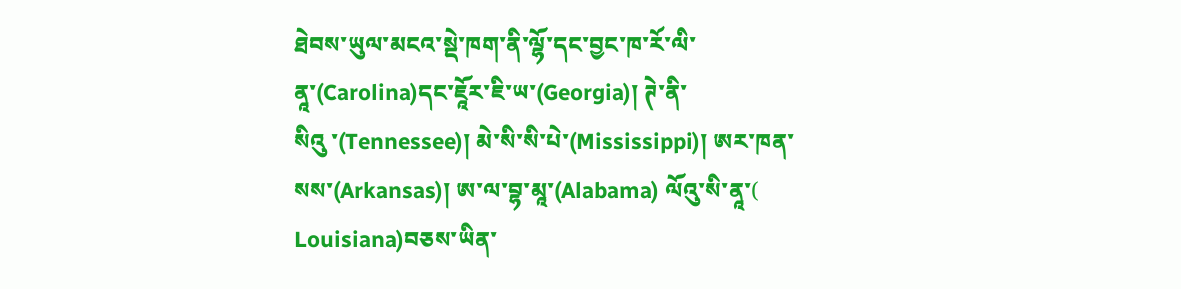ཐེབས་ཡུལ་མངའ་སྡེ་ཁག་ནི་ལྷོ་དང་བྱང་ཁ་རོ་ལི་ནཱ་(Carolina)དང་ཇཱོར་ཇི་ཡ་(Georgia)། ཊེ་ནི་སིའུ ་(Tennessee)། མེ་སི་སི་པེ་(Mississippi)། ཨར་ཁན་སས་(Arkansas)། ཨ་ལ་བྷ་མཱ་(Alabama) ལོའུ་སི་ནཱ་( Louisiana)བཅས་ཡིན་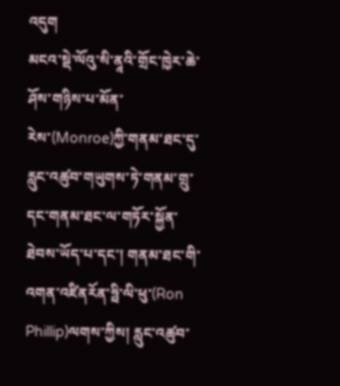འདུག
མངའ་སྡེ་ལོའུ་སི་ནཱའི་གྲོང་ཁྱེར་ཆེ་ཤོས་གཉིས་པ་མོན་རེས་(Monroe)ཀྱི་གནམ་ཐང་དུ་རླུང་འཚུབ་གཡུགས་ཏེ་གནམ་གྲུ་དང་གནམ་ཐང་ལ་གཏོར་སྐྱོན་ཐེབས་ཡོད་པ་དང་། གནམ་ཐང་གི་འགན་འཛིནརོན་ཧྥི་ལི་ཕུ་(Ron Phillip)ལགས་ཀྱིས། རླུང་འཚུབ་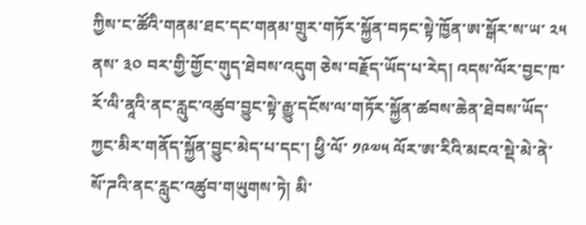ཀྱིས་ང་ཚོའི་གནམ་ཐང་དང་གནམ་གྲུར་གཏོར་སྐྱོན་བཏང་སྟེ་ཁྱོན་ཨ་སྒོར་ས་ཡ་ ༢༥ ནས་ ༣༠ བར་གྱི་གྱོང་གུད་ཐེབས་འདུག ཅེས་བརྗོད་ཡོད་པ་རེད། འདས་ལོར་བྱང་ཁ་རོ་ལི་ནཱའི་ནང་རླུང་འཚུབ་བྱུང་སྟེ་རྒྱུ་དངོས་ལ་གཏོར་སྐྱོན་ཚབས་ཆེན་ཐེབས་ཡོད་ཀྱང་མིར་གནོད་སྐྱོན་བྱུང་མེད་པ་དང་། ཕྱི་ལོ་ ༡༩༧༥ ལོར་ཨ་རིའི་མངའ་སྡེ་མེ་ནེ་སོ་ཌའི་ནང་རླུང་འཚུབ་གཡུགས་ཏེ། མི་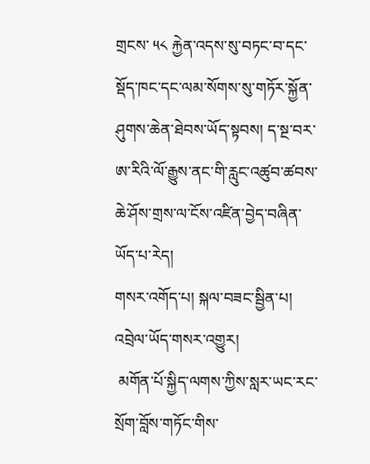གྲངས་ ༥༨ རྐྱེན་འདས་སུ་བཏང་བ་དང་སྡོད་ཁང་དང་ལམ་སོགས་སུ་གཏོར་སྐྱོན་ཤུགས་ཆེན་ཐེབས་ཡོད་སྟབས། ད་སྔ་བར་ཨ་རིའི་ལོ་རྒྱུས་ནང་གི་རླུང་འཚུབ་ཚབས་ཆེ་ཤོས་གྲས་ལ་ངོས་འཛིན་བྱེད་བཞིན་ཡོད་པ་རེད།
གསར་འགོད་པ། སྐལ་བཟང་སྦྱིན་པ།
འབྲེལ་ཡོད་གསར་འགྱུར།
 མགོན་པོ་སྐྱིད་ལགས་ཀྱིས་སླར་ཡང་རང་སྲོག་བློས་གཏོང་གིས་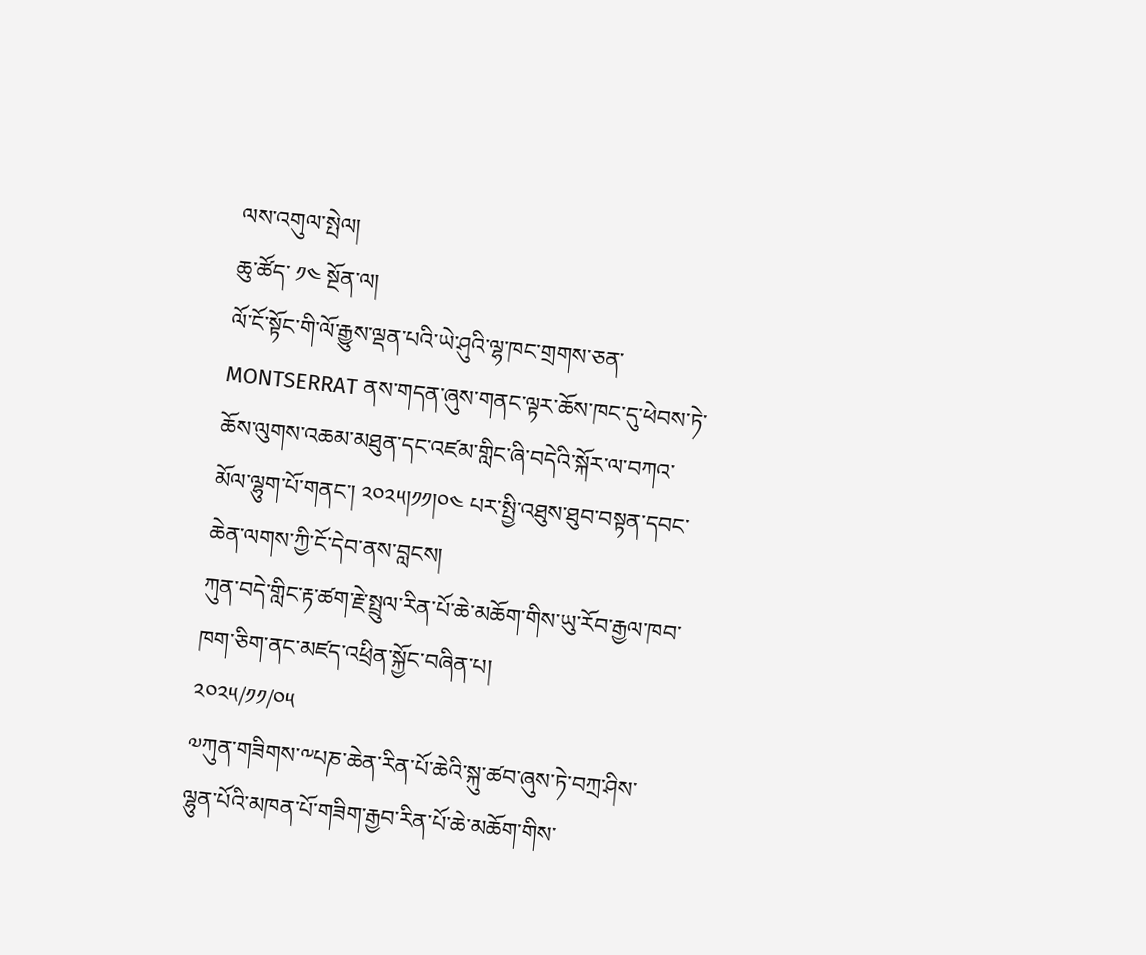ལས་འགུལ་སྤེལ།
ཆུ་ཚོད་ ༡༤ སྔོན་ལ།
ལོ་ངོ་སྟོང་གི་ལོ་རྒྱུས་ལྡན་པའི་ཡེ་ཤུའི་ལྷ་ཁང་གྲགས་ཅན་ MONTSERRAT ནས་གདན་ཞུས་གནང་ལྟར་ཆོས་ཁང་དུ་ཕེབས་ཏེ་ཆོས་ལུགས་འཆམ་མཐུན་དང་འཛམ་གླིང་ཞི་བདེའི་སྐོར་ལ་བཀའ་མོལ་ལྷུག་པོ་གནང་། ༢༠༢༥།༡༡།༠༤ པར་སྤྱི་འཐུས་ཐུབ་བསྟན་དབང་ཆེན་ལགས་ཀྱི་ངོ་དེབ་ནས་བླངས།
ཀུན་བདེ་གླིང་རྟ་ཚག་རྗེ་སྤྲུལ་རིན་པོ་ཆེ་མཆོག་གིས་ཡུ་རོབ་རྒྱལ་ཁབ་ཁག་ཅིག་ནང་མཛད་འཕྲིན་སྐྱོང་བཞིན་པ།
༢༠༢༥/༡༡/༠༥
༧ཀུན་གཟིགས་༸པཎ་ཆེན་རིན་པོ་ཆེའི་སྐུ་ཚབ་ཞུས་ཏེ་བཀྲ་ཤིས་ལྷུན་པོའི་མཁན་པོ་གཟིག་རྒྱབ་རིན་པོ་ཆེ་མཆོག་གིས་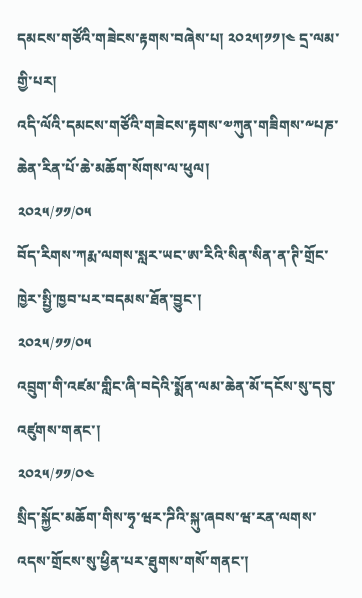དམངས་གཙོའི་གཟེངས་རྟགས་བཞེས་པ། ༢༠༢༥།༡༡།༤ དྲ་ལམ་གྱི་པར།
འདི་ལོའི་དམངས་གཙོའི་གཟེངས་རྟགས་༧ཀུན་གཟིགས་༸པཎ་ཆེན་རིན་པོ་ཆེ་མཆོག་སོགས་ལ་ཕུལ།
༢༠༢༥/༡༡/༠༥
བོད་རིགས་ཀརྨ་ལགས་སླར་ཡང་ཨ་རིའི་སིན་སིན་ན་ཊི་གྲོང་ཁྱེར་སྤྱི་ཁྱབ་པར་བདམས་ཐོན་བྱུང་།
༢༠༢༥/༡༡/༠༥
འབྲུག་གི་འཛམ་གླིང་ཞི་བདེའི་སྨོན་ལམ་ཆེན་མོ་དངོས་སུ་དབུ་འཛུགས་གནང་།
༢༠༢༥/༡༡/༠༤
སྲིད་སྐྱོང་མཆོག་གིས་ཧྭ་ཝར་ཌིའི་སྐུ་ཞབས་ཝ་རན་ལགས་འདས་གྲོངས་སུ་ཕྱིན་པར་ཐུགས་གསོ་གནང་།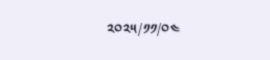༢༠༢༥/༡༡/༠༤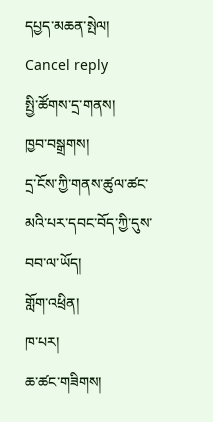དཔྱད་མཆན་སྤེལ། Cancel reply
སྤྱི་ཚོགས་དྲ་གནས།
ཁྱབ་བསྒྲགས།
དྲ་ངོས་ཀྱི་གནས་ཚུལ་ཚང་མའི་པར་དབང་བོད་ཀྱི་དུས་བབ་ལ་ཡོད།
གློག་འཕྲིན།
ཁ་པར།
ཆ་ཚང་གཟིགས།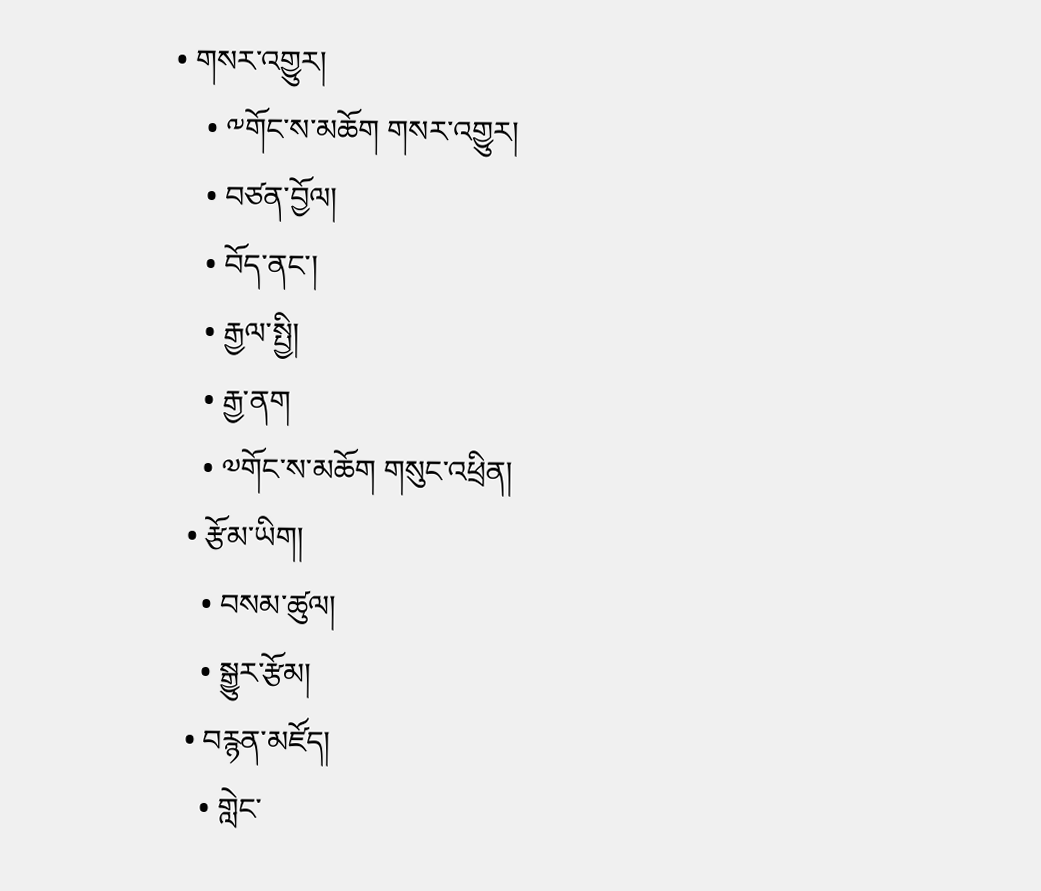• གསར་འགྱུར།
    • ༸གོང་ས་མཆོག གསར་འགྱུར།
    • བཙན་བྱོལ།
    • བོད་ནང་།
    • རྒྱལ་སྤྱི།
    • རྒྱ་ནག
    • ༧གོང་ས་མཆོག གསུང་འཕྲིན།
  • རྩོམ་ཡིག།
    • བསམ་ཚུལ།
    • སྒྱུར་རྩོམ།
  • བརྙན་མཛོད།
    • གླེང་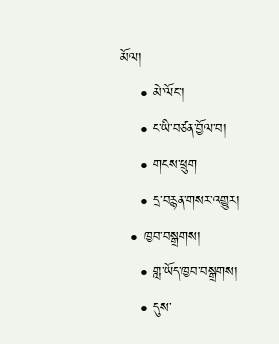མོལ།
    • མེ་ལོང་།
    • ང་ཡི་བཙན་བྱོལ་བ།
    • གངས་ཕྲུག
    • དྲ་བརྙན་གསར་འགྱུར།
  • ཁྱབ་བསྒྲགས།
    • གླ་ཡོད་ཁྱབ་བསྒྲགས།
    • དུས་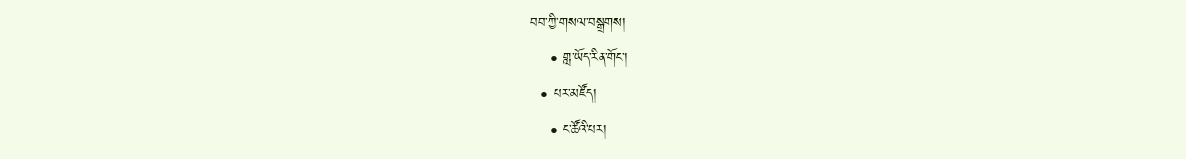བབ་ཀྱི་གསལ་བསྒྲགས།
    • གླ་ཡོད་རིན་གོང་།
  • པར་མཛོད།
    • ང་ཚོའི་པར།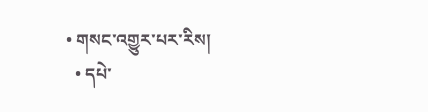• གསང་འགྱུར་པར་རིས།
  • དཔེ་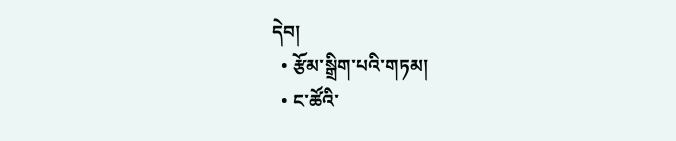དེབ།
  • རྩོམ་སྒྲིག་པའི་གཏམ།
  • ང་ཚོའི་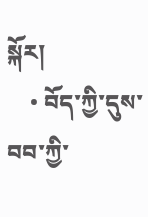སྐོར།
    • བོད་ཀྱི་དུས་བབ་ཀྱི་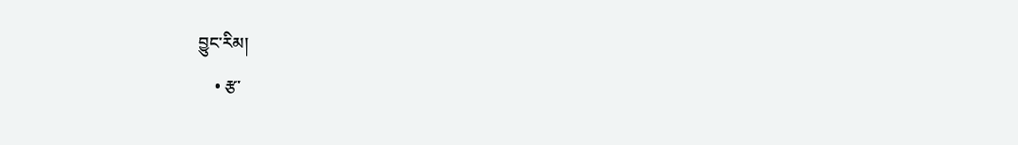བྱུང་རིམ།
    • རྩ་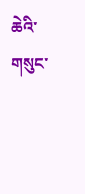ཆེའི་གསུང་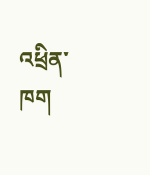འཕྲིན་ཁག